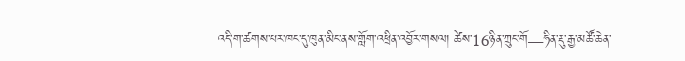འདི་ག་ཚགས་པར་ཁང་དུ་ཁུན་མིང་ནས་གློག་འཕྲིན་འབྱོར་གསལ། ཚེས་16ཉིན་ཀྲུང་གོ—ཧིན་རྡུ་རྒྱ་མཚོ་ཆེན་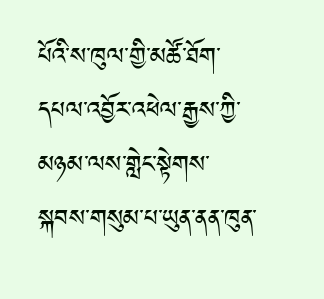པོའི་ས་ཁུལ་གྱི་མཚོ་ཐོག་དཔལ་འབྱོར་འཕེལ་རྒྱས་ཀྱི་མཉམ་ལས་གླེང་སྟེགས་སྐབས་གསུམ་པ་ཡུན་ནན་ཁུན་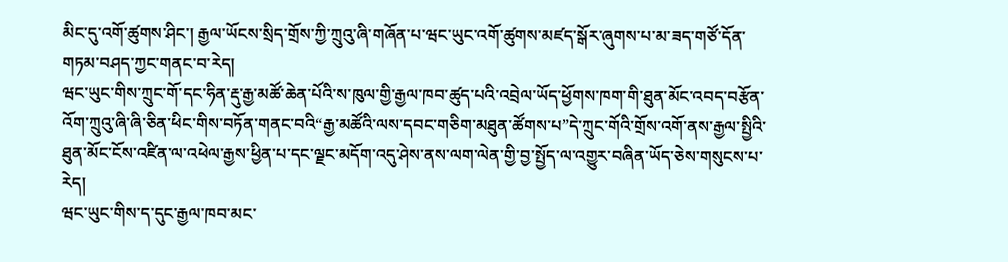མིང་དུ་འགོ་ཚུགས་ཤིང་། རྒྱལ་ཡོངས་སྲིད་གྲོས་ཀྱི་ཀྲུའུ་ཞི་གཞོན་པ་ཝང་ཡུང་འགོ་ཚུགས་མཛད་སྒོར་ཞུགས་པ་མ་ཟད་གཙོ་དོན་གཏམ་བཤད་ཀྱང་གནང་བ་རེད།
ཝང་ཡུང་གིས་ཀྲུང་གོ་དང་ཧིན་རྡུ་རྒྱ་མཚོ་ཆེན་པོའི་ས་ཁུལ་གྱི་རྒྱལ་ཁབ་ཚུད་པའི་འབྲེལ་ཡོད་ཕྱོགས་ཁག་གི་ཐུན་མོང་འབད་བརྩོན་འོག་ཀྲུའུ་ཞི་ཞི་ཅིན་ཕིང་གིས་བཏོན་གནང་བའི“རྒྱ་མཚོའི་ལས་དབང་གཅིག་མཐུན་ཚོགས་པ”དེ་ཀྲུང་གོའི་གྲོས་འགོ་ནས་རྒྱལ་སྤྱིའི་ཐུན་མོང་ངོས་འཛིན་ལ་འཕེལ་རྒྱས་ཕྱིན་པ་དང་ལྗང་མདོག་འདུ་ཤེས་ནས་ལག་ལེན་གྱི་བྱ་སྤྱོད་ལ་འགྱུར་བཞིན་ཡོད་ཅེས་གསུངས་པ་རེད།
ཝང་ཡུང་གིས་ད་དུང་རྒྱལ་ཁབ་མང་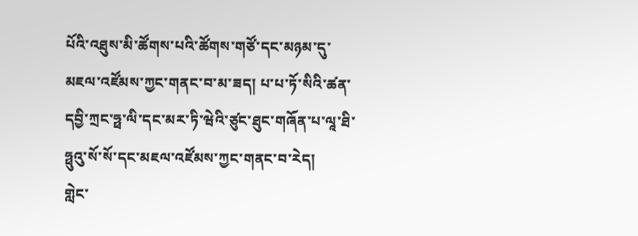པོའི་འཐུས་མི་ཚོགས་པའི་ཚོགས་གཙོ་དང་མཉམ་དུ་མཇལ་འཛོམས་ཀྱང་གནང་བ་མ་ཟད། པ་པ་ཏོ་སིའི་ཚན་དབྱི་ཀྲང་ཧྥ་ལི་དང་མར་ཏི་ཝེའི་ཙུང་ཐུང་གཞོན་པ་ལཱ་ཐི་ཧྥུའུ་སོ་སོ་དང་མཇལ་འཛོམས་ཀྱང་གནང་བ་རེད།
གླེང་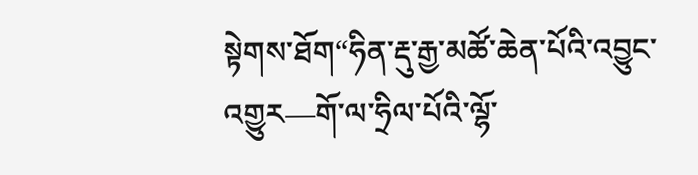སྟེགས་ཐོག“ཧིན་རྡུ་རྒྱ་མཚོ་ཆེན་པོའི་འབྱུང་འགྱུར—གོ་ལ་ཧྲིལ་པོའི་ལྷོ་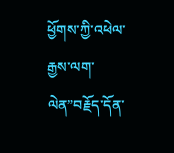ཕྱོགས་ཀྱི་འཕེལ་རྒྱས་ལག་ལེན”བརྗོད་དོན་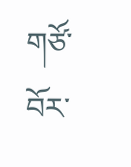གཙོ་བོར་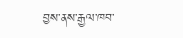བྱས་ནས་རྒྱལ་ཁབ་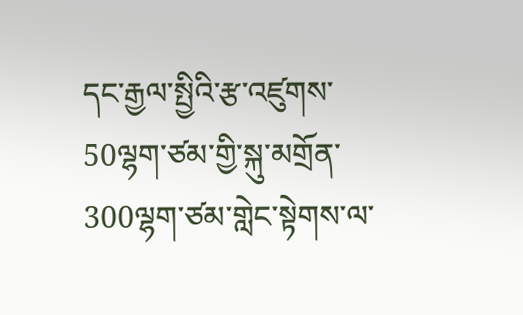དང་རྒྱལ་སྤྱིའི་རྩ་འཛུགས་50ལྷག་ཙམ་གྱི་སྐུ་མགྲོན་300ལྷག་ཙམ་གླེང་སྟེགས་ལ་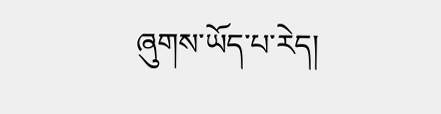ཞུགས་ཡོད་པ་རེད།